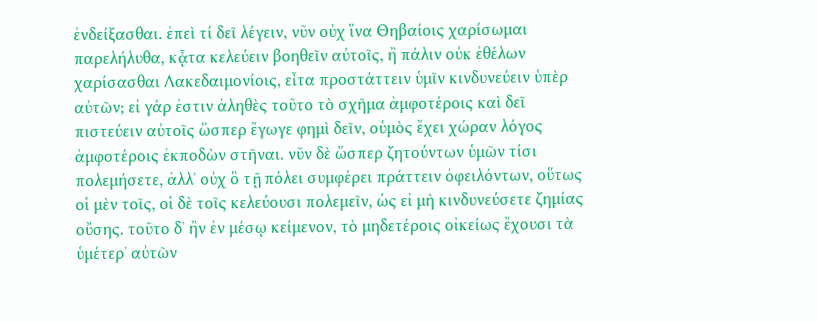ἐνδείξασθαι. ἐπεὶ τί δεῖ λέγειν, νῦν οὐχ ἵνα Θηβαίοις χαρίσωμαι παρελήλυθα, κᾆτα κελεύειν βοηθεῖν αὐτοῖς, ἢ πάλιν οὐκ ἐθέλων χαρίσασθαι Λακεδαιμονίοις, εἶτα προστάττειν ὑμῖν κινδυνεύειν ὑπὲρ αὐτῶν; εἰ γάρ ἐστιν ἀληθὲς τοῦτο τὸ σχῆμα ἀμφοτέροις καὶ δεῖ πιστεύειν αὐτοῖς ὥσπερ ἔγωγε φημὶ δεῖν, οὑμὸς ἔχει χώραν λόγος ἀμφοτέροις ἐκποδὼν στῆναι. νῦν δὲ ὥσπερ ζητούντων ὑμῶν τίσι πολεμήσετε, ἀλλʼ οὐχ ὃ τῇ πόλει συμφέρει πράττειν ὀφειλόντων, οὕτως οἱ μὲν τοῖς, οἱ δὲ τοῖς κελεύουσι πολεμεῖν, ὡς εἰ μὴ κινδυνεύσετε ζημίας οὔσης. τοῦτο δʼ ἢν ἐν μέσῳ κείμενον, τὸ μηδετέροις οἰκείως ἔχουσι τὰ ὑμέτερʼ αὐτῶν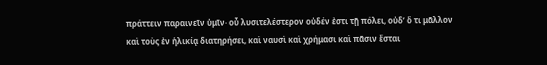πράττειν παραινεῖν ὑμῖν· οὗ λυσιτελέστερον οὐδέν ἐστι τῇ πόλει, οὐδʼ ὅ τι μᾶλλον καὶ τοὺς ἐν ἡλικίᾳ διατηρήσει, καὶ ναυσὶ καὶ χρήμασι καὶ πᾶσιν ἔσται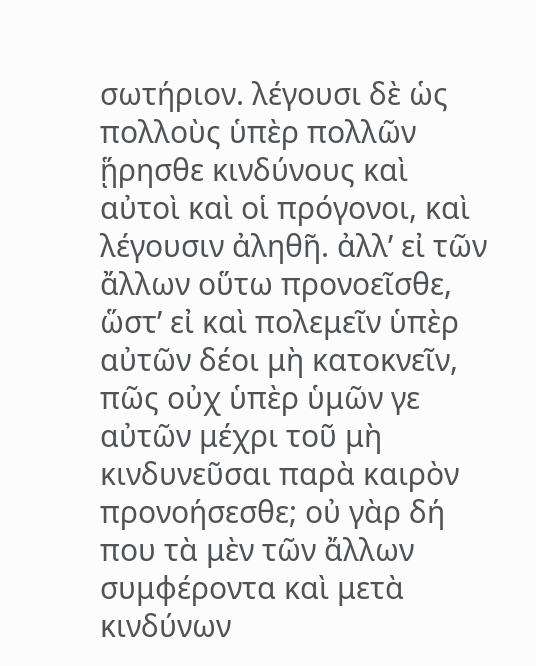σωτήριον. λέγουσι δὲ ὡς πολλοὺς ὑπὲρ πολλῶν ᾕρησθε κινδύνους καὶ αὐτοὶ καὶ οἱ πρόγονοι, καὶ λέγουσιν ἀληθῆ. ἀλλʼ εἰ τῶν ἄλλων οὕτω προνοεῖσθε, ὥστʼ εἰ καὶ πολεμεῖν ὑπὲρ αὐτῶν δέοι μὴ κατοκνεῖν, πῶς οὐχ ὑπὲρ ὑμῶν γε αὐτῶν μέχρι τοῦ μὴ κινδυνεῦσαι παρὰ καιρὸν προνοήσεσθε; οὐ γὰρ δή που τὰ μὲν τῶν ἄλλων συμφέροντα καὶ μετὰ κινδύνων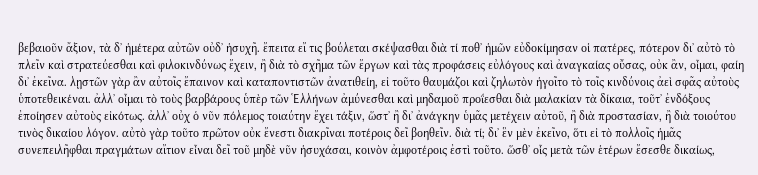βεβαιοῦν ἄξιον, τὰ δʼ ἡμέτερα αὐτῶν οὐδʼ ἡσυχῆ. ἔπειτα εἴ τις βούλεται σκέψασθαι διὰ τί ποθʼ ἡμῶν εὐδοκίμησαν οἱ πατέρες, πότερον διʼ αὐτὸ τὸ πλεῖν καὶ στρατεύεσθαι καὶ φιλοκινδύνως ἔχειν, ἢ διὰ τὸ σχῆμα τῶν ἔργων καὶ τὰς προφάσεις εὐλόγους καὶ ἀναγκαίας οὔσας, οὐκ ἂν, οἶμαι, φαίη διʼ ἐκεῖνα. λῃστῶν γὰρ ἂν αὐτοῖς ἔπαινον καὶ καταποντιστῶν ἀνατιθείη, εἰ τοῦτο θαυμάζοι καὶ ζηλωτὸν ἡγοῖτο τὸ τοῖς κινδύνοις ἀεὶ σφᾶς αὐτοὺς ὑποτεθεικέναι. ἀλλʼ οἶμαι τὸ τοὺς βαρβάρους ὑπὲρ τῶν Ἑλλήνων ἀμύνεσθαι καὶ μηδαμοῦ προΐεσθαι διὰ μαλακίαν τὰ δίκαια, τοῦτʼ ἐνδόξους ἐποίησεν αὐτοὺς εἰκότως. ἀλλʼ οὐχ ὁ νῦν πόλεμος τοιαύτην ἔχει τάξιν, ὥστʼ ἢ διʼ ἀνάγκην ὑμᾶς μετέχειν αὐτοῦ, ἢ διὰ προστασίαν, ἢ διὰ τοιούτου τινὸς δικαίου λόγον. αὐτὸ γὰρ τοῦτο πρῶτον οὐκ ἔνεστι διακρῖναι ποτέροις δεῖ βοηθεῖν. διὰ τί; διʼ ἓν μὲν ἐκεῖνο, ὅτι εἰ τὸ πολλοῖς ἡμᾶς συνεπειλῆφθαι πραγμάτων αἴτιον εἶναι δεῖ τοῦ μηδὲ νῦν ἡσυχάσαι, κοινὸν ἀμφοτέροις ἐστὶ τοῦτο. ὥσθʼ οἷς μετὰ τῶν ἑτέρων ἔσεσθε δικαίως,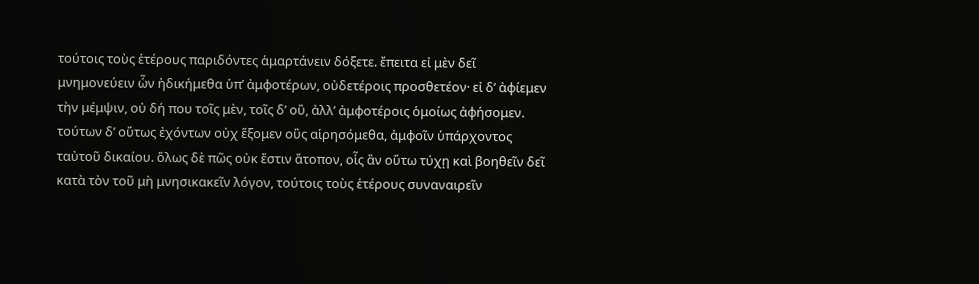τούτοις τοὺς ἑτέρους παριδόντες ἁμαρτάνειν δόξετε. ἔπειτα εἰ μὲν δεῖ μνημονεύειν ὧν ἠδικήμεθα ὑπʼ ἀμφοτέρων, οὐδετέροις προσθετέον· εἰ δʼ ἀφίεμεν τὴν μέμψιν, οὐ δή που τοῖς μὲν, τοῖς δʼ οὒ, ἀλλʼ ἀμφοτέροις ὁμοίως ἀφήσομεν. τούτων δʼ οὕτως ἐχόντων οὐχ ἕξομεν οὓς αἱρησόμεθα, ἀμφοῖν ὑπάρχοντος ταὐτοῦ δικαίου. ὅλως δὲ πῶς οὐκ ἔστιν ἄτοπον, οἷς ἂν οὕτω τύχῃ καὶ βοηθεῖν δεῖ κατὰ τὸν τοῦ μὴ μνησικακεῖν λόγον, τούτοις τοὺς ἑτέρους συναναιρεῖν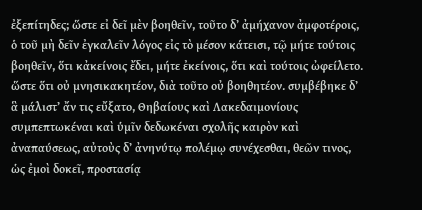ἐξεπίτηδες; ὥστε εἰ δεῖ μὲν βοηθεῖν, τοῦτο δʼ ἀμήχανον ἀμφοτέροις, ὁ τοῦ μὴ δεῖν ἐγκαλεῖν λόγος εἰς τὸ μέσον κάτεισι, τῷ μήτε τούτοις βοηθεῖν, ὅτι κἀκείνοις ἔδει, μήτε ἐκείνοις, ὅτι καὶ τούτοις ὠφείλετο. ὥστε ὅτι οὐ μνησικακητέον, διὰ τοῦτο οὐ βοηθητέον. συμβέβηκε δʼ ἃ μάλιστʼ ἄν τις εὔξατο, Θηβαίους καὶ Λακεδαιμονίους συμπεπτωκέναι καὶ ὑμῖν δεδωκέναι σχολῆς καιρὸν καὶ ἀναπαύσεως, αὐτοὺς δʼ ἀνηνύτῳ πολέμῳ συνέχεσθαι, θεῶν τινος, ὡς ἐμοὶ δοκεῖ, προστασίᾳ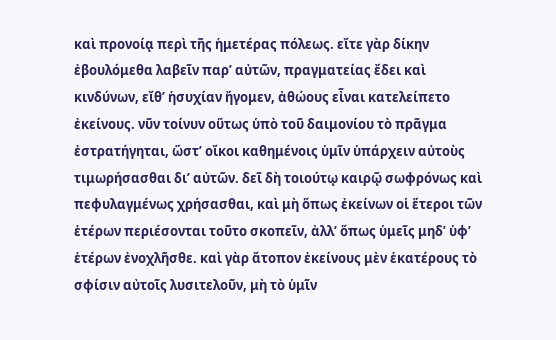καὶ προνοίᾳ περὶ τῆς ἡμετέρας πόλεως. εἴτε γὰρ δίκην ἐβουλόμεθα λαβεῖν παρʼ αὐτῶν, πραγματείας ἔδει καὶ κινδύνων, εἴθʼ ἡσυχίαν ἤγομεν, ἀθώους εἶναι κατελείπετο ἐκείνους. νῦν τοίνυν οὕτως ὑπὸ τοῦ δαιμονίου τὸ πρᾶγμα ἐστρατήγηται, ὥστʼ οἴκοι καθημένοις ὑμῖν ὑπάρχειν αὐτοὺς τιμωρήσασθαι διʼ αὐτῶν. δεῖ δὴ τοιούτῳ καιρῷ σωφρόνως καὶ πεφυλαγμένως χρήσασθαι, καὶ μὴ ὅπως ἐκείνων οἱ ἕτεροι τῶν ἑτέρων περιέσονται τοῦτο σκοπεῖν, ἀλλʼ ὅπως ὑμεῖς μηδʼ ὑφʼ ἑτέρων ἐνοχλῆσθε. καὶ γὰρ ἄτοπον ἐκείνους μὲν ἑκατέρους τὸ σφίσιν αὐτοῖς λυσιτελοῦν, μὴ τὸ ὑμῖν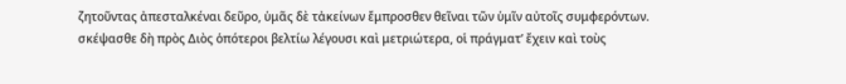ζητοῦντας ἀπεσταλκέναι δεῦρο, ὑμᾶς δὲ τἀκείνων ἔμπροσθεν θεῖναι τῶν ὑμῖν αὐτοῖς συμφερόντων. σκέψασθε δὴ πρὸς Διὸς ὁπότεροι βελτίω λέγουσι καὶ μετριώτερα, οἱ πράγματʼ ἔχειν καὶ τοὺς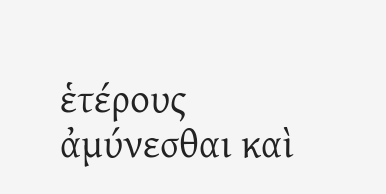ἑτέρους ἀμύνεσθαι καὶ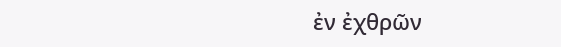ἐν ἐχθρῶν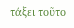τάξει τοῦτο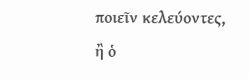ποιεῖν κελεύοντες, ἢ ὁ